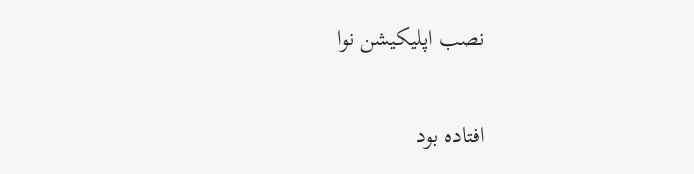نصب اپلیکیشن نوا

افتاده بود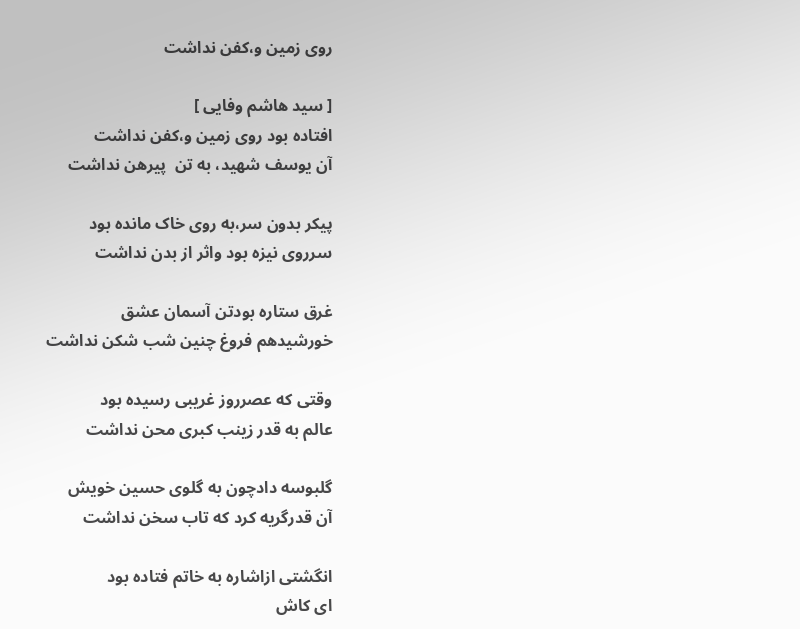روی زمین و،کفن نداشت

[ سید هاشم وفایی ]
افتاده بود روی زمین و،کفن نداشت
آن یوسف شهید، به تن  پیرهن نداشت

پیکر بدون سر،به روی خاک مانده بود
سرروی نیزه بود واثر از بدن نداشت

غرق ستاره بودتن آسمان عشق
خورشیدهم فروغ چنین شب شکن نداشت

وقتی که عصرروز غریبی رسیده بود
عالم به قدر زینب کبری محن نداشت

گلبوسه دادچون به گلوی حسین خویش
آن قدرگریه کرد که تاب سخن نداشت

انگشتی ازاشاره به خاتم فتاده بود
ای کاش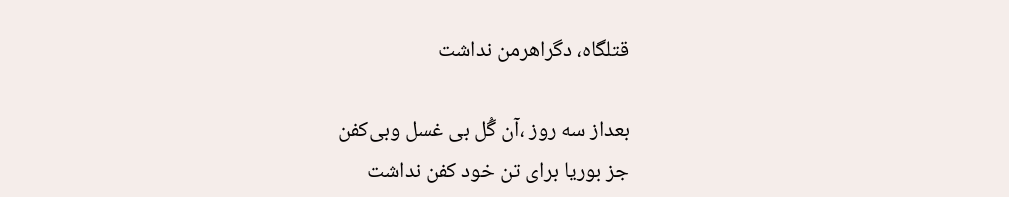قتلگاه، دگراهرمن نداشت

بعداز سه روز ،آن گُل بی غسل وبی‌کفن
جز بوریا برای تن خود کفن نداشت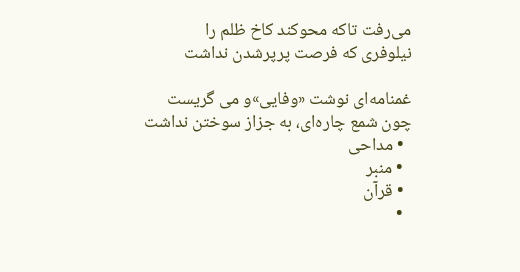می‌رفت تاکه محوکند کاخ ظلم را
نیلوفری که فرصت پرپرشدن نداشت

غمنامه‌ای نوشت «وفایی»و می گریست
چون شمع چاره‌ای، به جزاز سوختن نداشت
  • مداحی
  • منبر
  • قرآن
  •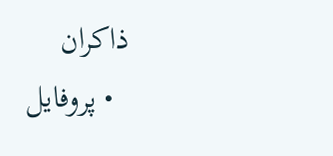ذاکران
  • پروفایل